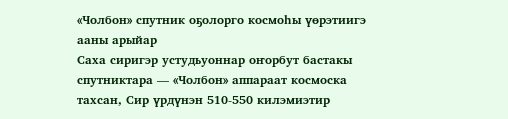«Чолбон» спутник оҕолорго космоһы үөрэтиигэ ааны арыйар
Саха сиригэр устудьуоннар оҥорбут бастакы спутниктара — «Чолбон» аппараат космоска тахсан, Сир үрдүнэн 510-550 килэмиэтир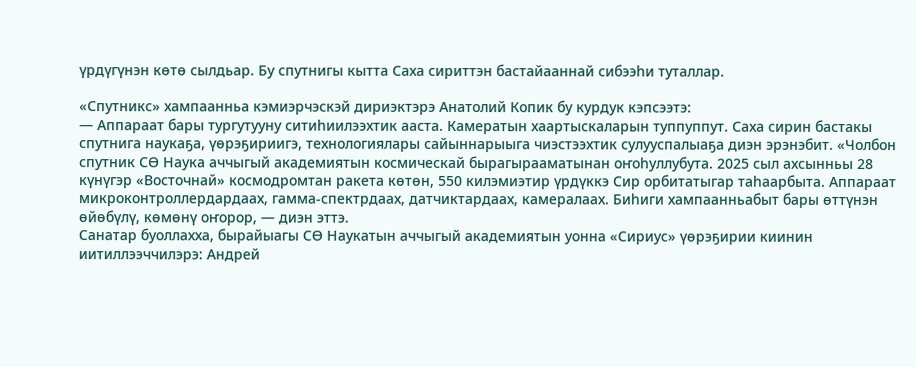үрдүгүнэн көтө сылдьар. Бу спутнигы кытта Саха сириттэн бастайааннай сибээһи туталлар.

«Спутникс» хампаанньа кэмиэрчэскэй дириэктэрэ Анатолий Копик бу курдук кэпсээтэ:
— Аппараат бары тургутууну ситиһиилээхтик ааста. Камератын хаартыскаларын туппуппут. Саха сирин бастакы спутнига наукаҕа, үөрэҕириигэ, технологиялары сайыннарыыга чиэстээхтик сулууспалыаҕа диэн эрэнэбит. «Чолбон спутник СӨ Наука аччыгый академиятын космическай бырагырааматынан оҥоһуллубута. 2025 сыл ахсынньы 28 күнүгэр «Восточнай» космодромтан ракета көтөн, 550 килэмиэтир үрдүккэ Сир орбитатыгар таһаарбыта. Аппараат микроконтроллердардаах, гамма-спектрдаах, датчиктардаах, камералаах. Биһиги хампаанньабыт бары өттүнэн өйөбүлү, көмөнү оҥорор, — диэн эттэ.
Санатар буоллахха, бырайыагы СӨ Наукатын аччыгый академиятын уонна «Сириус» үөрэҕирии киинин иитиллээччилэрэ: Андрей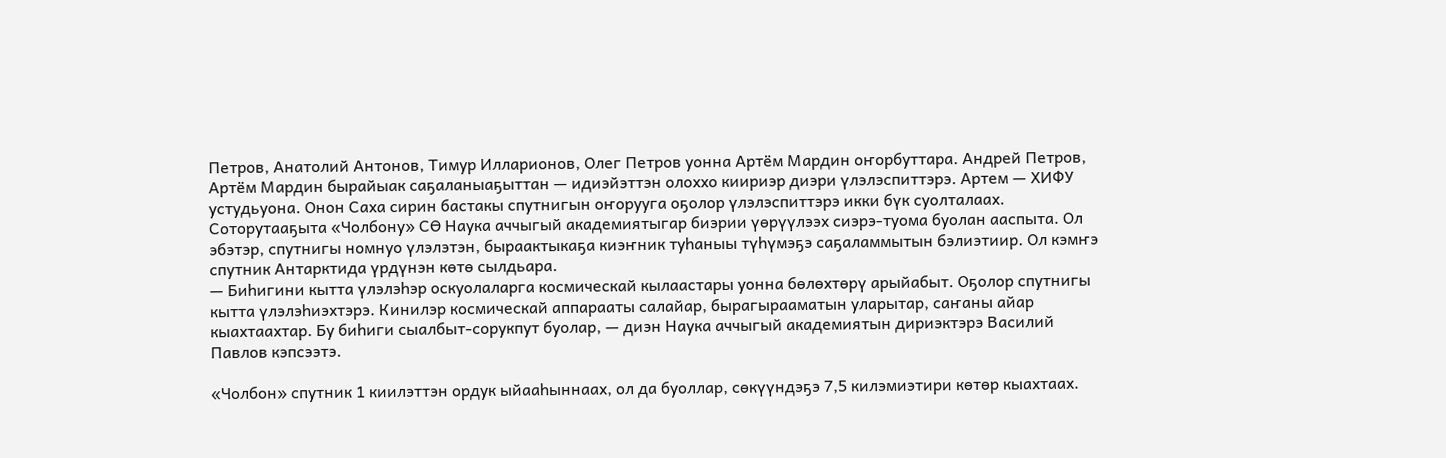Петров, Анатолий Антонов, Тимур Илларионов, Олег Петров уонна Артём Мардин оҥорбуттара. Андрей Петров, Артём Мардин бырайыак саҕаланыаҕыттан — идиэйэттэн олоххо киириэр диэри үлэлэспиттэрэ. Артем — ХИФУ устудьуона. Онон Саха сирин бастакы спутнигын оҥорууга оҕолор үлэлэспиттэрэ икки бүк суолталаах.
Соторутааҕыта «Чолбону» СӨ Наука аччыгый академиятыгар биэрии үөрүүлээх сиэрэ-туома буолан ааспыта. Ол эбэтэр, спутнигы номнуо үлэлэтэн, быраактыкаҕа киэҥник туһаныы түһүмэҕэ саҕаламмытын бэлиэтиир. Ол кэмҥэ спутник Антарктида үрдүнэн көтө сылдьара.
— Биһигини кытта үлэлэһэр оскуолаларга космическай кылаастары уонна бөлөхтөрү арыйабыт. Оҕолор спутнигы кытта үлэлэһиэхтэрэ. Кинилэр космическай аппарааты салайар, бырагырааматын уларытар, саҥаны айар кыахтаахтар. Бу биһиги сыалбыт-сорукпут буолар, — диэн Наука аччыгый академиятын дириэктэрэ Василий Павлов кэпсээтэ.

«Чолбон» спутник 1 киилэттэн ордук ыйааһыннаах, ол да буоллар, сөкүүндэҕэ 7,5 килэмиэтири көтөр кыахтаах.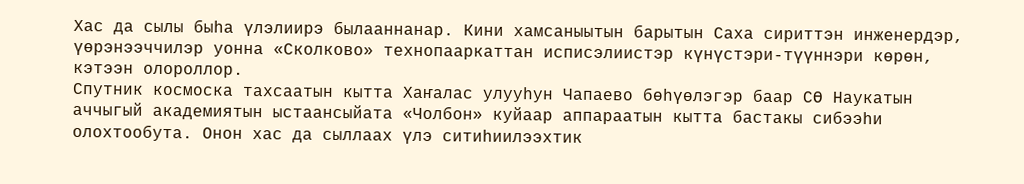Хас да сылы быһа үлэлиирэ былааннанар. Кини хамсаныытын барытын Саха сириттэн инженердэр, үөрэнээччилэр уонна «Сколково» технопааркаттан исписэлиистэр күнүстэри-түүннэри көрөн, кэтээн олороллор.
Спутник космоска тахсаатын кытта Хаҥалас улууһун Чапаево бөһүөлэгэр баар СӨ Наукатын аччыгый академиятын ыстаансыйата «Чолбон» куйаар аппараатын кытта бастакы сибээһи олохтообута. Онон хас да сыллаах үлэ ситиһиилээхтик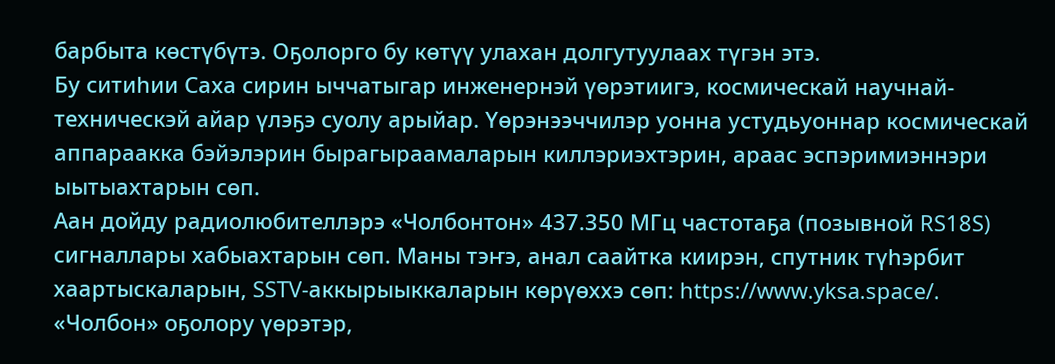барбыта көстүбүтэ. Оҕолорго бу көтүү улахан долгутуулаах түгэн этэ.
Бу ситиһии Саха сирин ыччатыгар инженернэй үөрэтиигэ, космическай научнай-техническэй айар үлэҕэ суолу арыйар. Үөрэнээччилэр уонна устудьуоннар космическай аппараакка бэйэлэрин бырагыраамаларын киллэриэхтэрин, араас эспэримиэннэри ыытыахтарын сөп.
Аан дойду радиолюбителлэрэ «Чолбонтон» 437.350 МГц частотаҕа (позывной RS18S) сигналлары хабыахтарын сөп. Маны тэҥэ, анал саайтка киирэн, спутник түһэрбит хаартыскаларын, SSTV-аккырыыккаларын көрүөххэ сөп: https://www.yksa.space/. «Чолбон» оҕолору үөрэтэр,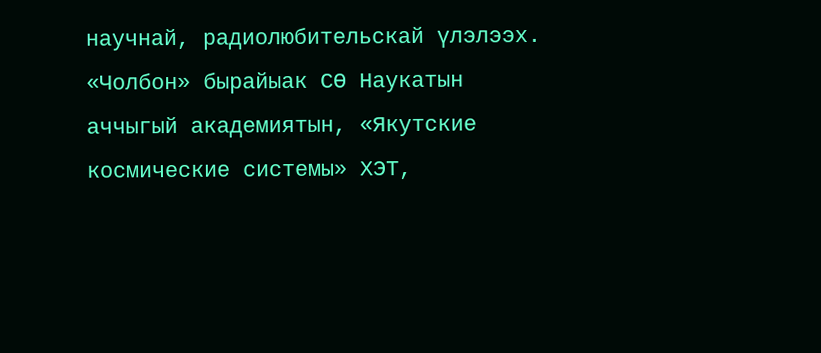научнай, радиолюбительскай үлэлээх.
«Чолбон» бырайыак СӨ Наукатын аччыгый академиятын, «Якутские космические системы» ХЭТ,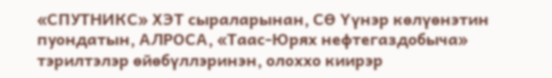«СПУТНИКС» ХЭТ сыраларынан, СӨ Үүнэр көлүөнэтин пуондатын, АЛРОСА, «Таас-Юрях нефтегаздобыча» тэрилтэлэр өйөбүллэринэн, олоххо киирэр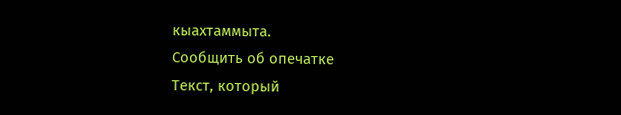кыахтаммыта.
Сообщить об опечатке
Текст, который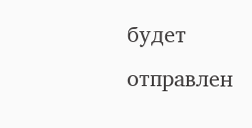будет отправлен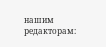нашим редакторам: